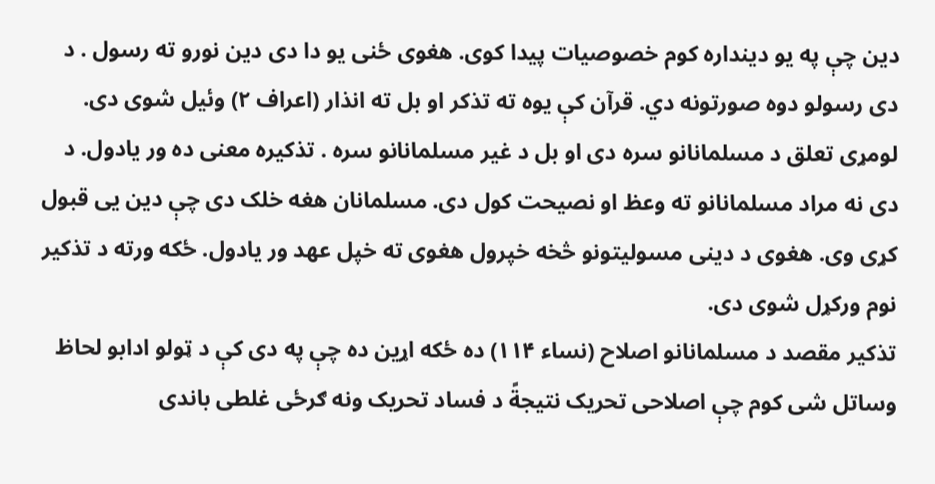دین چې په یو دینداره کوم خصوصیات پیدا کوی. هغوی ځنی یو دا دی دین نورو ته رسول . د دی رسولو دوه صورتونه دي. قرآن کې یوه ته تذکر او بل ته انذار (اعراف ۲) وئیل شوی دی. لومړی تعلق د مسلمانانو سره دی او بل د غیر مسلمانانو سره . تذکیره معنی ده ور یادول. د دی نه مراد مسلمانانو ته وعظ او نصیحت کول دی. مسلمانان هغه خلک دی چې دین یی قبول کړی وی. هغوی د دینی مسولیتونو څخه خپرول هغوی ته خپل عهد ور یادول. ځکه ورته د تذکیر نوم ورکړل شوی دی.
تذکیر مقصد د مسلمانانو اصلاح (نساء ۱۱۴) ده ځکه اړین ده چې په دی کې د ټولو ادابو لحاظ وساتل شی کوم چې اصلاحی تحریک نتیجةً د فساد تحریک ونه ګرځی غلطی باندی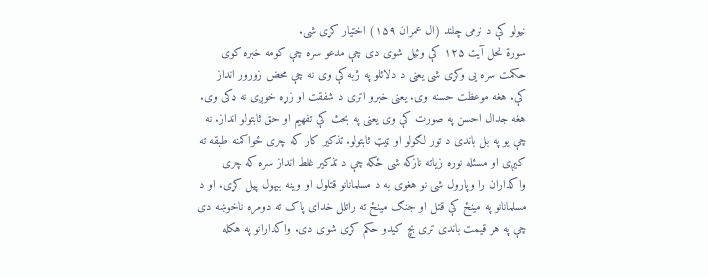نیولو کې د نرمی چلند (ال عمران ۱۵۹) اختیار کړی شی.
سورة نحل آیت ۱۲۵ کې وئیل شوی دی چې مدعو سره چې کومه خبره کوی حکمت سره یی وکړی شی یعنی د دلائلو په ژبه کې وی نه چې محض زورور انداز کې. هغه موعظت حسنه وی. یعنی خبرو اتری د شفقت او زړه خوږی نه ډکی وی. هغه جدال احسن په صورت کې وی یعنی په بحث کې تفهیم او حق ثابتولو انداز. نه چې یو په بل باندی د تور لګولو او ټیټ ثابتولو. تذکیر کار که چری ځواکمنه طبقه ته کیږی او مسئله نوره زیاته نازکه شی ځکه چې د تذکیر غلط انداز سره که چری واکداران را وپارول شی نو هغوی به د مسلمانانو قتلول او وینه بیهول پیل کړی. او د مسلمانانو په مینځ کې قتل او جنګ مینځ ته راتلل خدای پاک ته دومره ناخوښه دی چې په هر قیمت باندی تری بچ کیدو حکم کړی شوی دی. واکدارانو په هکله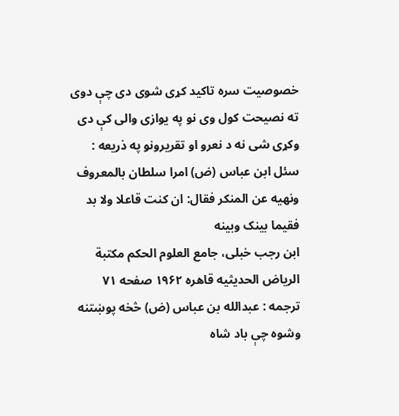خصوصیت سره تاکید کړی شوی دی چې دوی ته نصیحت کول وی نو په یوازی والی کې دی وکړی شی نه د نعرو او تقریرونو په ذریعه :
سئل ابن عباس (ض) امرا سلطان بالمعروف ونهیه عن المنکر فقال: ان کنت قاعلا ولا بد فقیما بینک وبینه
ابن رجب خبلی، جامع العلوم الحکم مکتبة الریاض الحدیثیه قاهره ۱۹۶۲ صفحه ۷۱
ترجمه : عبدالله بن عباس (ض) څخه پوښتنه وشوه چې باد شاه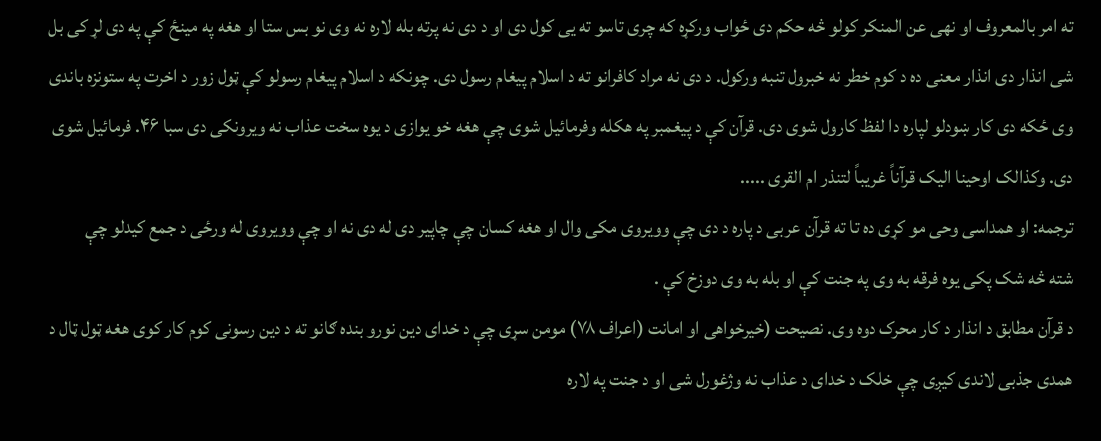ته امر بالمعروف او نهی عن المنکر کولو څه حکم دی ځواب ورکړه که چری تاسو ته یی کول دی او د دی نه پرته بله لاره نه وی نو بس ستا او هغه په مینځ کې په دی لړ کی بل شی انذار دی انذار معنی ده د کوم خطر نه خبرول تنبه ورکول. د دی نه مراد کافرانو ته د اسلام پیغام رسول دی. چونکه د اسلام پیغام رسولو کې ټول زور د اخرت په ستونزه باندی وی ځکه دی کار ښودلو لپاره دا لفظ کارول شوی دی. قرآن کې د پیغمبر په هکله وفرمائیل شوی چې هغه خو یوازی د یوه سخت عذاب نه ویرونکی دی سبا ۴۶. فرمائیل شوی دی. وکذالک اوحینا الیک قرآناً غریباً لتنذر ام القرى .....
ترجمه: او همداسی وحی مو کړی ده تا ته قرآن عربی د پاره د دی چې وویروی مکی وال او هغه کسان چې چاپیر دی له دی نه او چې وویروی له ورځی د جمع کیدلو چې
شته څه شک پکی یوه فرقه به وی په جنت کې او بله به وی دوزخ کې .
د قرآن مطابق د انذار د کار محرک دوه وی. نصیحت (خیرخواهی او امانت (اعراف ۷۸) مومن سړی چې د خدای دین نورو بنده ګانو ته د دین رسونی کوم کار کوی هغه ټول ټال د همدی جذبی لاندی کیږی چې خلک د خدای د عذاب نه وژغورل شی او د جنت په لاره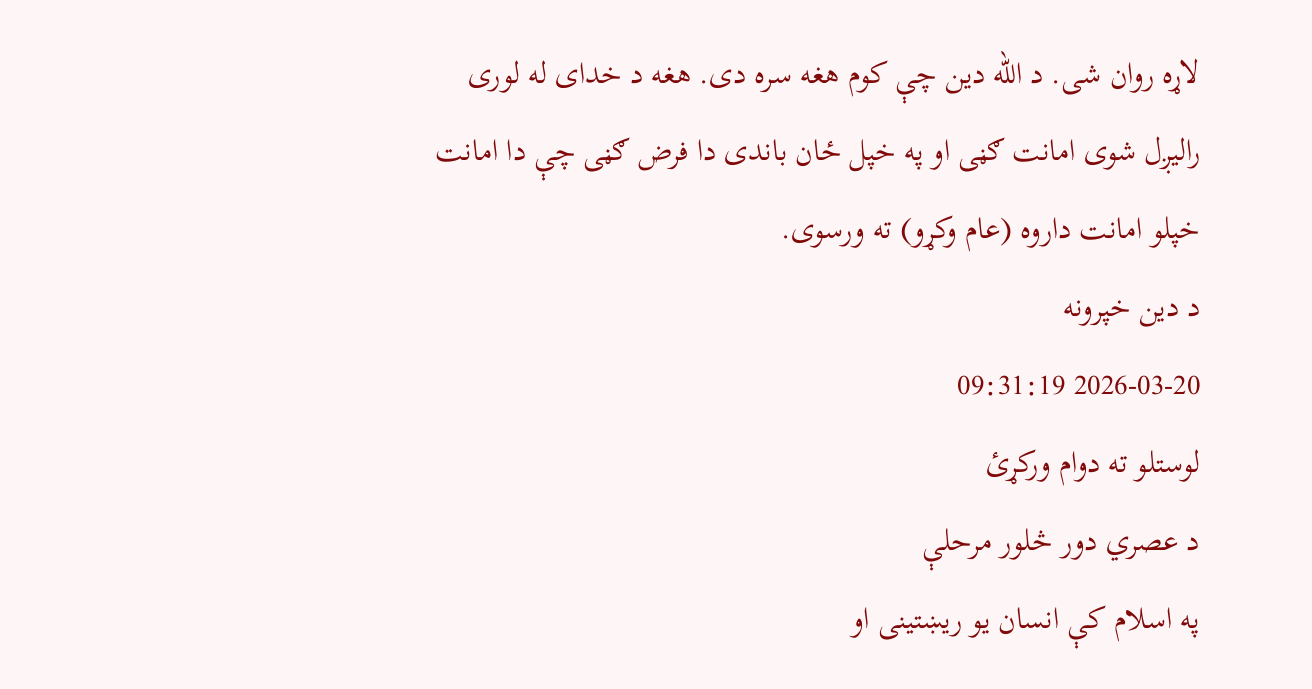لاړه روان شی. د الله دین چې کوم هغه سره دی. هغه د خدای له لوری رالیږل شوی امانت ګڼی او په خپل ځان باندی دا فرض ګڼی چې دا امانت خپلو امانت داروه (عام وکړو) ته ورسوی.
د دین خپرونه
2026-03-20 09:31:19
لوستلو ته دوام ورکړئ
د عصري دور څلور مرحلې
په اسلام کې انسان یو ریښتینی او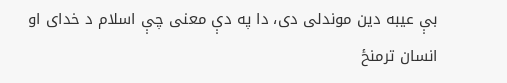بې عیبه دین موندلی دی، دا په دې معنی چې اسلام د خدای او انسان ترمنځ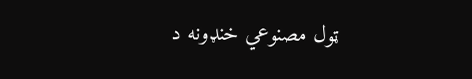ټول مصنوعي خنډونه د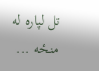تل لپاره له منځه ...